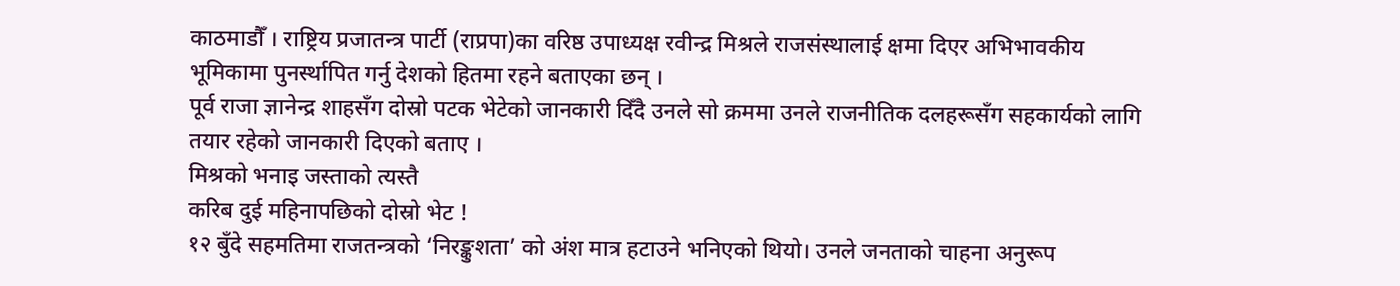काठमाडौँ । राष्ट्रिय प्रजातन्त्र पार्टी (राप्रपा)का वरिष्ठ उपाध्यक्ष रवीन्द्र मिश्रले राजसंस्थालाई क्षमा दिएर अभिभावकीय भूमिकामा पुनर्स्थापित गर्नु देशको हितमा रहने बताएका छन् ।
पूर्व राजा ज्ञानेन्द्र शाहसँग दोस्रो पटक भेटेको जानकारी दिँदै उनले सो क्रममा उनले राजनीतिक दलहरूसँग सहकार्यको लागि तयार रहेको जानकारी दिएको बताए ।
मिश्रको भनाइ जस्ताको त्यस्तै
करिब दुई महिनापछिको दोस्रो भेट !
१२ बुँदे सहमतिमा राजतन्त्रको ‘निरङ्कुशता’ को अंश मात्र हटाउने भनिएको थियो। उनले जनताको चाहना अनुरूप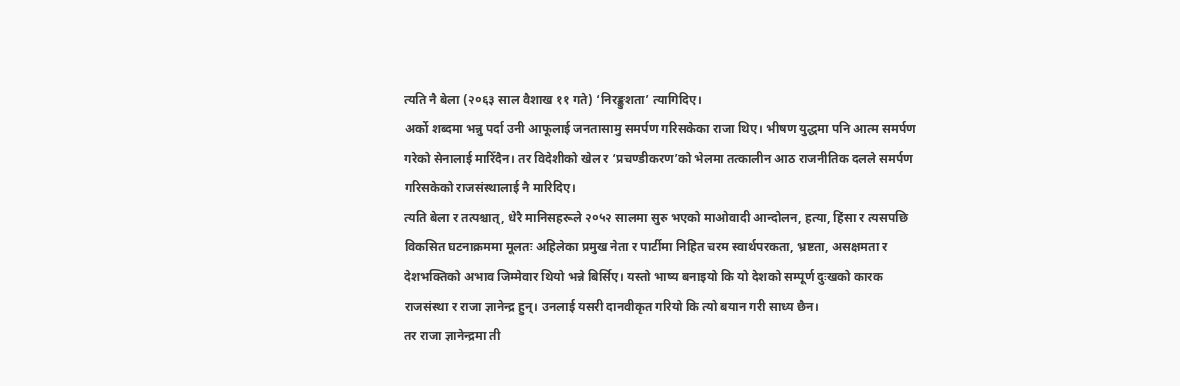त्यति नै बेला (२०६३ साल वैशाख ११ गते) ‘निरङ्कुशता’ त्यागिदिए।
अर्को शब्दमा भन्नु पर्दा उनी आफूलाई जनतासामु समर्पण गरिसकेका राजा थिए। भीषण युद्धमा पनि आत्म समर्पण गरेको सेनालाई मारिँदैन। तर विदेशीको खेल र ‘प्रचण्डीकरण’को भेलमा तत्कालीन आठ राजनीतिक दलले समर्पण गरिसकेको राजसंस्थालाई नै मारिदिए।
त्यति बेला र तत्पश्चात्, धेरै मानिसहरूले २०५२ सालमा सुरु भएको माओवादी आन्दोलन, हत्या, हिंसा र त्यसपछि विकसित घटनाक्रममा मूलतः अहिलेका प्रमुख नेता र पार्टीमा निहित चरम स्वार्थपरकता, भ्रष्टता, असक्षमता र देशभक्तिको अभाव जिम्मेवार थियो भन्ने बिर्सिए। यस्तो भाष्य बनाइयो कि यो देशको सम्पूर्ण दुःखको कारक राजसंस्था र राजा ज्ञानेन्द्र हुन्। उनलाई यसरी दानवीकृत गरियो कि त्यो बयान गरी साध्य छैन।
तर राजा ज्ञानेन्द्रमा ती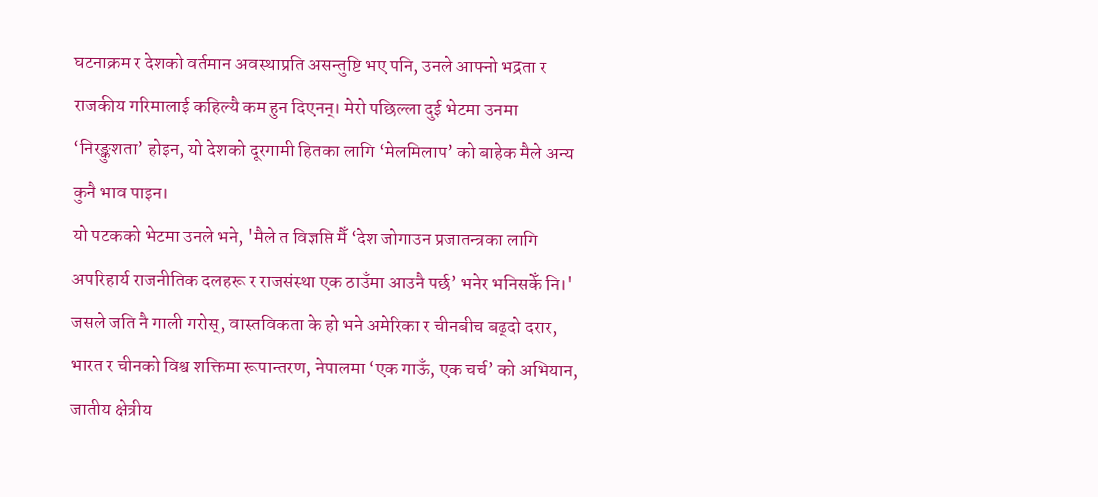घटनाक्रम र देशको वर्तमान अवस्थाप्रति असन्तुष्टि भए पनि, उनले आफ्नो भद्रता र राजकीय गरिमालाई कहिल्यै कम हुन दिएनन्। मेरो पछिल्ला दुई भेटमा उनमा ‘निरङ्कुशता’ होइन, यो देशको दूरगामी हितका लागि ‘मेलमिलाप’ को बाहेक मैले अन्य कुनै भाव पाइन।
यो पटकको भेटमा उनले भने, 'मैले त विज्ञप्ति मैँ ‘देश जोगाउन प्रजातन्त्रका लागि अपरिहार्य राजनीतिक दलहरू र राजसंस्था एक ठाउँमा आउनै पर्छ’ भनेर भनिसकेँ नि।'
जसले जति नै गाली गरोस्, वास्तविकता के हो भने अमेरिका र चीनबीच बढ्दो दरार, भारत र चीनको विश्व शक्तिमा रूपान्तरण, नेपालमा ‘एक गाऊँ, एक चर्च’ को अभियान, जातीय क्षेत्रीय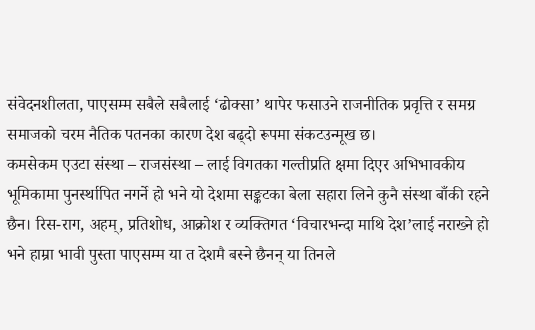संवेदनशीलता, पाएसम्म सबैले सबैलाई ‘ढोक्सा’ थापेर फसाउने राजनीतिक प्रवृत्ति र समग्र समाजको चरम नैतिक पतनका कारण देश बढ्दो रूपमा संकटउन्मूख छ।
कमसेकम एउटा संस्था – राजसंस्था – लाई विगतका गल्तीप्रति क्षमा दिएर अभिभावकीय भूमिकामा पुनर्स्थापित नगर्ने हो भने यो देशमा सङ्कटका बेला सहारा लिने कुनै संस्था बाँकी रहने छैन। रिस-राग, अहम्, प्रतिशोध, आक्रोश र व्यक्तिगत ‘विचारभन्दा माथि देश’लाई नराख्ने हो भने हाम्रा भावी पुस्ता पाएसम्म या त देशमै बस्ने छैनन् या तिनले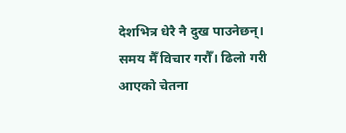देशभित्र धेरै नै दुख पाउनेछन्।
समय मैँ विचार गरौँ। ढिलो गरी आएको चेतना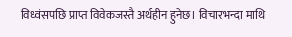विध्वंसपछि प्राप्त विवेकजस्तै अर्थहीन हुनेछ। विचारभन्दा माथि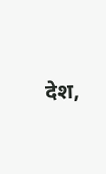देश,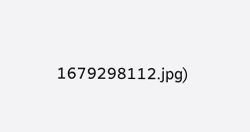1679298112.jpg)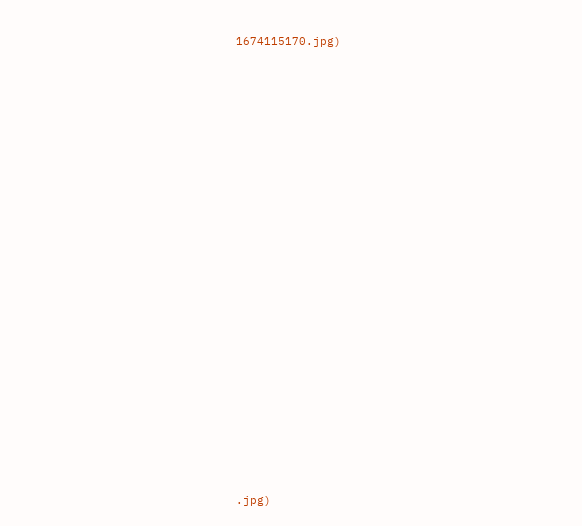1674115170.jpg)





















.jpg)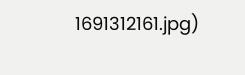1691312161.jpg)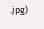.jpg)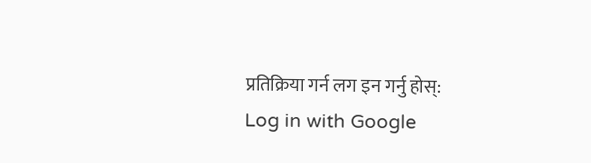प्रतिक्रिया गर्न लग इन गर्नु होस्:
Log in with Google